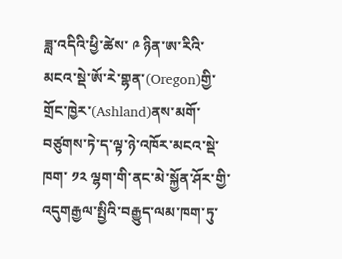ཟླ་འདིའི་ཕྱི་ཚེས་ ༩ ཉིན་ཨ་རིའི་མངའ་སྡེ་ཨོ་རེ་གྷན་(Oregon)གྱི་གྲོང་ཁྱེར་(Ashland)ནས་མགོ་བཙུགས་ཏེ་ད་ལྟ་ཉེ་འཁོར་མངའ་སྡེ་ཁག་ ༡༢ ལྷག་གི་ནང་མེ་སྐྱོན་ཤོར་གྱི་འདུགརྒྱལ་སྤྱིའི་བརྒྱུད་ལམ་ཁག་ཏུ་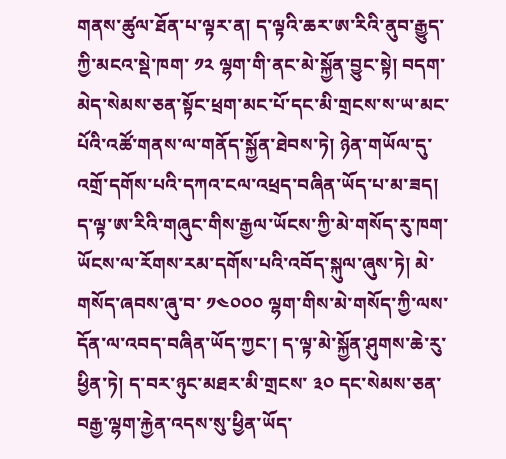གནས་ཚུལ་ཐོན་པ་ལྟར་ན། ད་ལྟའི་ཆར་ཨ་རིའི་ནུབ་རྒྱུད་ཀྱི་མངའ་སྡེ་ཁག་ ༡༢ ལྷག་གི་ནང་མེ་སྐྱོན་བྱུང་སྟེ། བདག་མེད་སེམས་ཅན་སྟོང་ཕྲག་མང་པོ་དང་མི་གྲངས་ས་ཡ་མང་པོའི་འཚོ་གནས་ལ་གནོད་སྐྱོན་ཐེབས་ཏེ། ཉེན་གཡོལ་དུ་འགྲོ་དགོས་པའི་དཀའ་ངལ་འཕྲད་བཞིན་ཡོད་པ་མ་ཟད། ད་ལྟ་ཨ་རིའི་གཞུང་གིས་རྒྱལ་ཡོངས་ཀྱི་མེ་གསོད་རུ་ཁག་ཡོངས་ལ་རོགས་རམ་དགོས་པའི་འབོད་སྐུལ་ཞུས་ཏེ། མེ་གསོད་ཞབས་ཞུ་བ་ ༡༤༠༠༠ ལྷག་གིས་མེ་གསོད་ཀྱི་ལས་དོན་ལ་འབད་བཞིན་ཡོད་ཀྱང་། ད་ལྟ་མེ་སྐྱོན་ཤུགས་ཆེ་རུ་ཕྱིན་ཏེ། ད་བར་ཉུང་མཐར་མི་གྲངས་ ༣༠ དང་སེམས་ཅན་བརྒྱ་ལྷག་རྐྱེན་འདས་སུ་ཕྱིན་ཡོད་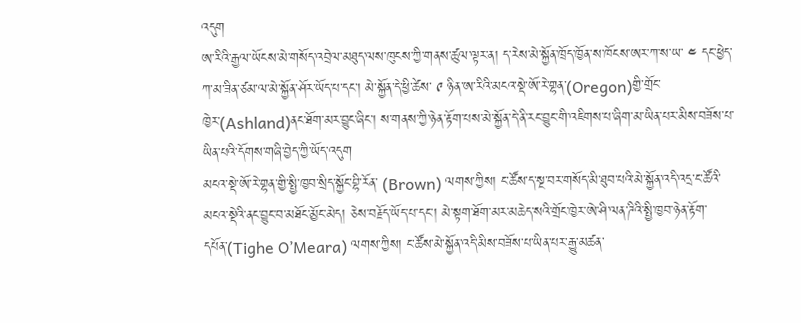འདུག
ཨ་རིའི་རྒྱལ་ཡོངས་མེ་གསོད་འབྲེལ་མཐུད་ལས་ཁུངས་ཀྱི་གནས་ཚུལ་ལྟར་ན། ད་རེས་མེ་སྐྱོན་ཁྲོད་ཁྱོན་ས་ཁོངས་ཨར་ཀ་ས་ཡ་ ༤ དང་ཕྱེད་ཀ་མ་ཟིན་ཙམ་ལ་མེ་སྐྱོན་ཤོར་ཡོད་པ་དང་། མེ་སྐྱོན་དེ་ཕྱི་ཚེས་ ༩ ཉིན་ཨ་རིའི་མངའ་སྡེ་ཨོ་རེ་གྷན་(Oregon)གྱི་གྲོང་ཁྱེར་(Ashland)ནང་ཐོག་མར་བྱུང་ཞིང་། ས་གནས་ཀྱི་ཉེན་རྟོག་པས་མེ་སྐྱོན་དེ་ནི་རང་བྱུང་གི་འཇིགས་པ་ཞིག་མ་ཡིན་པར་མིས་བཟོས་པ་ཡིན་པའི་དོགས་གཞི་བྱེད་ཀྱི་ཡོད་འདུག
མངའ་སྡེ་ཨོ་རེ་གྷན་གྱི་སྤྱི་ཁྱབ་སྲིད་སྐྱོང་བྷི་རོན་ (Brown) ལགས་ཀྱིས། ང་ཚོས་ད་སྔ་བར་གསོད་མི་ཐུབ་པའི་མེ་སྐྱོན་འདི་འདྲ་ང་ཚོའི་མངའ་སྡེའི་ནང་བྱུང་བ་མཐོང་མྱོང་མེད། ཅེས་བརྗོད་ཡོད་པ་དང་། མེ་སྟག་ཐོག་མར་མཆེད་སའི་གྲོང་ཁྱེར་ཨེ་ཤི་ལན་ཌིའི་སྤྱི་ཁྱབ་ཉེན་རྟོག་དཔོན་(Tighe O’Meara) ལགས་ཀྱིས། ང་ཚོས་མེ་སྐྱོན་འདི་མིས་བཟོས་པ་ཡིན་པར་རྒྱུ་མཚན་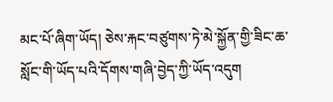མང་པོ་ཞིག་ཡོད། ཅེས་རྐང་བཙུགས་ཏེ་མེ་སྐྱོན་གྱི་ཟིང་ཆ་སློང་གི་ཡོད་པའི་དོགས་གཞི་བྱེད་ཀྱི་ཡོད་འདུག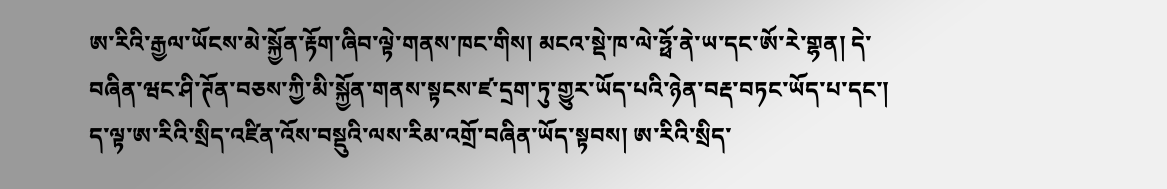ཨ་རིའི་རྒྱལ་ཡོངས་མེ་སྐྱོན་རྟོག་ཞིབ་ལྟེ་གནས་ཁང་གིས། མངའ་སྡེ་ཁ་ལེ་ཧྥོ་ནེ་ཡ་དང་ཨོ་རེ་གྷན། དེ་བཞིན་ཝང་ཤི་ཊོན་བཅས་ཀྱི་མི་སྐྱོན་གནས་སྟངས་ཛ་དྲག་ཏུ་གྱུར་ཡོད་པའི་ཉེན་བརྡ་བཏང་ཡོད་པ་དང་། ད་ལྟ་ཨ་རིའི་སྲིད་འཛིན་འོས་བསྡུའི་ལས་རིམ་འགྲོ་བཞིན་ཡོད་སྟབས། ཨ་རིའི་སྲིད་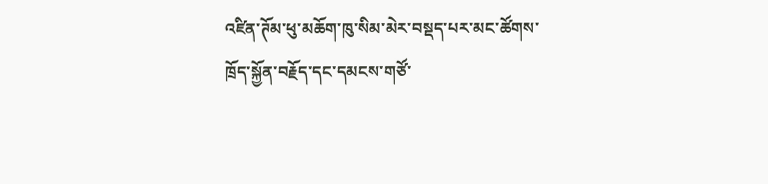འཛིན་ཊོམ་ཕུ་མཆོག་ཁུ་སིམ་མེར་བསྡད་པར་མང་ཚོགས་ཁྲོད་སྐྱོན་བརྗོད་དང་དམངས་གཙོ་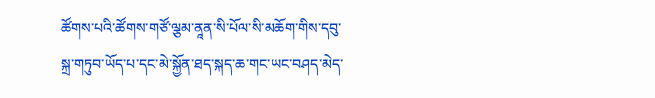ཚོགས་པའི་ཚོགས་གཙོ་ལྕམ་ནཱན་སི་པོལ་སི་མཆོག་གིས་དབུ་སྐྲ་གཏུབ་ཡོད་པ་དང་མེ་སྐྱོན་ཐད་སྐད་ཆ་གང་ཡང་བཤད་མེད་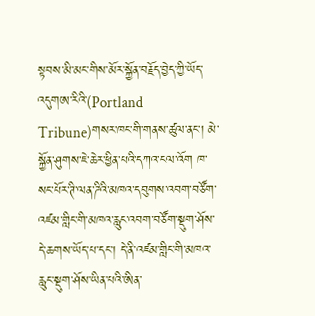སྟབས་མི་མང་གིས་མོར་སྐྱོན་བརྗོད་བྱེད་ཀྱི་ཡོད་འདུགཨ་རིའི་(Portland Tribune)གསར་ཁང་གི་གནས་ཚུལ་ནང་། མེ་སྐྱོན་ཤུགས་ཇེ་ཆེར་ཕྱིན་པའི་དཀའ་ངལ་འོག ཁ་སང་པོར་ཊི་ལན་ཌིའི་མཁའ་དབུགས་འབག་བཙོག་འཛམ་གླིང་གི་མཁའ་རླུང་འབག་བཙོག་སྡུག་ཤོས་དེ་ཆགས་ཡོད་པ་དང་། དེ་ནི་འཛམ་གླིང་གི་མཁའ་རླུང་སྡུག་ཤོས་ཡིན་པའི་ཨིན་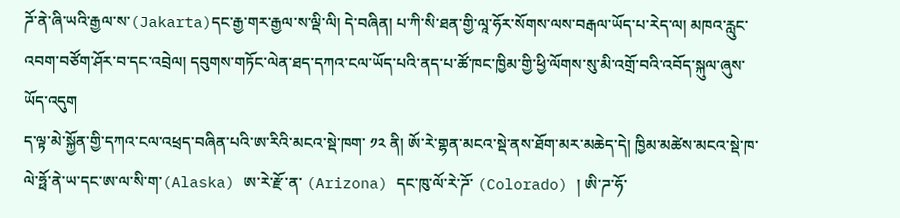ཌོ་ནེ་ཞི་ཡའི་རྒྱལ་ས་(Jakarta)དང་རྒྱ་གར་རྒྱལ་ས་ལྡི་ལི། དེ་བཞིན། པ་ཀི་སི་ཐན་གྱི་ལཱ་ཧོར་སོགས་ལས་བརྒལ་ཡོད་པ་རེད་ལ། མཁའ་རླུང་འབག་བཙོག་ཤོར་བ་དང་འབྲེལ། དབུགས་གཏོང་ལེན་ཐད་དཀའ་ངལ་ཡོད་པའི་ནད་པ་ཚོ་ཁང་ཁྱིམ་གྱི་ཕྱི་ལོགས་སུ་མི་འགྲོ་བའི་འབོད་སྐུལ་ཞུས་ཡོད་འདུག
ད་ལྟ་མེ་སྐྱོན་གྱི་དཀའ་ངལ་འཕྲད་བཞིན་པའི་ཨ་རིའི་མངའ་སྡེ་ཁག་ ༡༢ ནི། ཨོ་རེ་གྷན་མངའ་སྡེ་ནས་ཐོག་མར་མཆེད་དེ། ཁྱིམ་མཚེས་མངའ་སྡེ་ཁ་ལེ་ཧྥོ་ནེ་ཡ་དང་ཨ་ལ་སི་ག་(Alaska) ཨ་རེ་རྫོ་ན་ (Arizona) དང་ཁུ་ལོ་རེ་ཌོ་ (Colorado) ། ཨི་ཌ་ཧོ་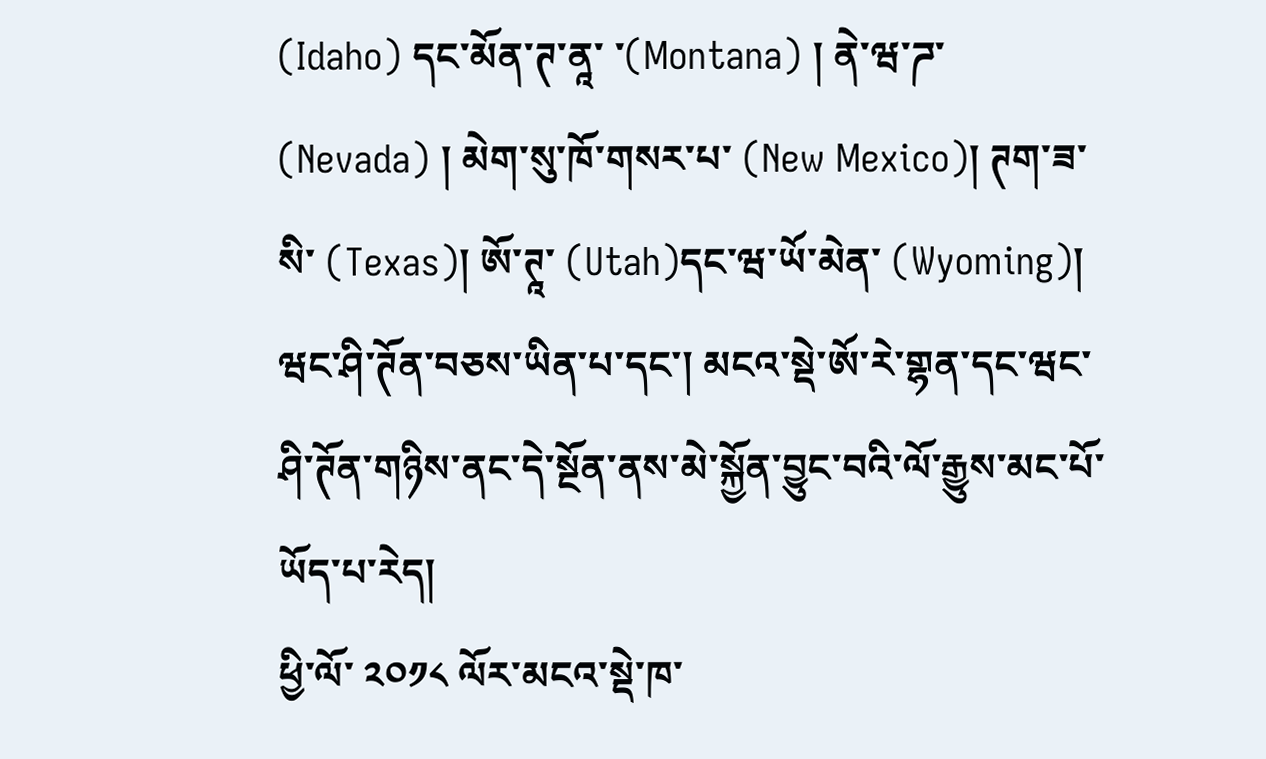(Idaho) དང་མོན་ཊ་ནཱ་ ་(Montana) ། ནེ་ཝ་ཌ་ (Nevada) ། མེག་སུ་ཁོ་གསར་པ་ (New Mexico)། ཊག་ཟ་སི་ (Texas)། ཨོ་ཊཱ་ (Utah)དང་ཝ་ཡོ་མེན་ (Wyoming)། ཝང་ཤི་ཊོན་བཅས་ཡིན་པ་དང་། མངའ་སྡེ་ཨོ་རེ་གྷན་དང་ཝང་ཤི་ཊོན་གཉིས་ནང་དེ་སྔོན་ནས་མེ་སྐྱོན་བྱུང་བའི་ལོ་རྒྱུས་མང་པོ་ཡོད་པ་རེད།
ཕྱི་ལོ་ ༢༠༡༨ ལོར་མངའ་སྡེ་ཁ་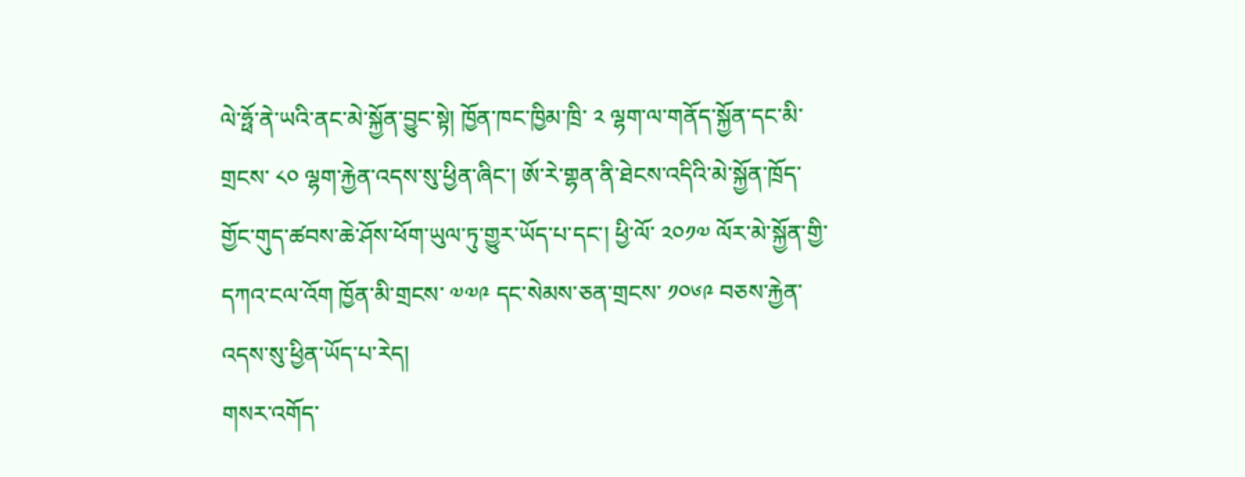ལེ་ཧྥོ་ནེ་ཡའི་ནང་མེ་སྐྱོན་བྱུང་སྟེ། ཁྱོན་ཁང་ཁྱིམ་ཁྲི་ ༢ ལྷག་ལ་གནོད་སྐྱོན་དང་མི་གྲངས་ ༨༠ ལྷག་རྐྱེན་འདས་སུ་ཕྱིན་ཞིང་། ཨོ་རེ་གྷན་ནི་ཐེངས་འདིའི་མེ་སྐྱོན་ཁྲོད་གྱོང་གུད་ཚབས་ཆེ་ཤོས་ཕོག་ཡུལ་ཏུ་གྱུར་ཡོད་པ་དང་། ཕྱི་ལོ་ ༢༠༡༧ ལོར་མེ་སྐྱོན་གྱི་དཀའ་ངལ་འོག ཁྱོན་མི་གྲངས་ ༧༧༩ དང་སེམས་ཅན་གྲངས་ ༡༠༦༩ བཅས་རྐྱེན་འདས་སུ་ཕྱིན་ཡོད་པ་རེད།
གསར་འགོད་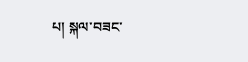པ། སྐལ་བཟང་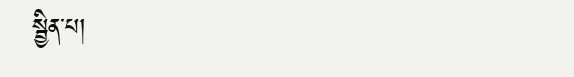སྦྱིན་པ།